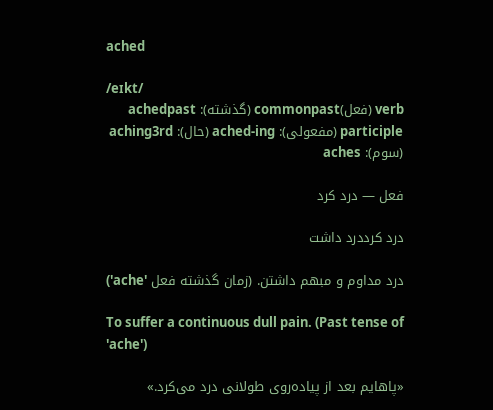ached

/eɪkt/
verb (فعل)commonpast (گذشته): achedpast participle (مفعولی): ached-ing (حال): aching3rd (سوم): aches

فعل — درد کرد

درد کرددرد داشت

درد مداوم و مبهم داشتن. (زمان گذشته فعل 'ache')

To suffer a continuous dull pain. (Past tense of 'ache')

«پاهایم بعد از پیاده‌روی طولانی درد می‌کرد.»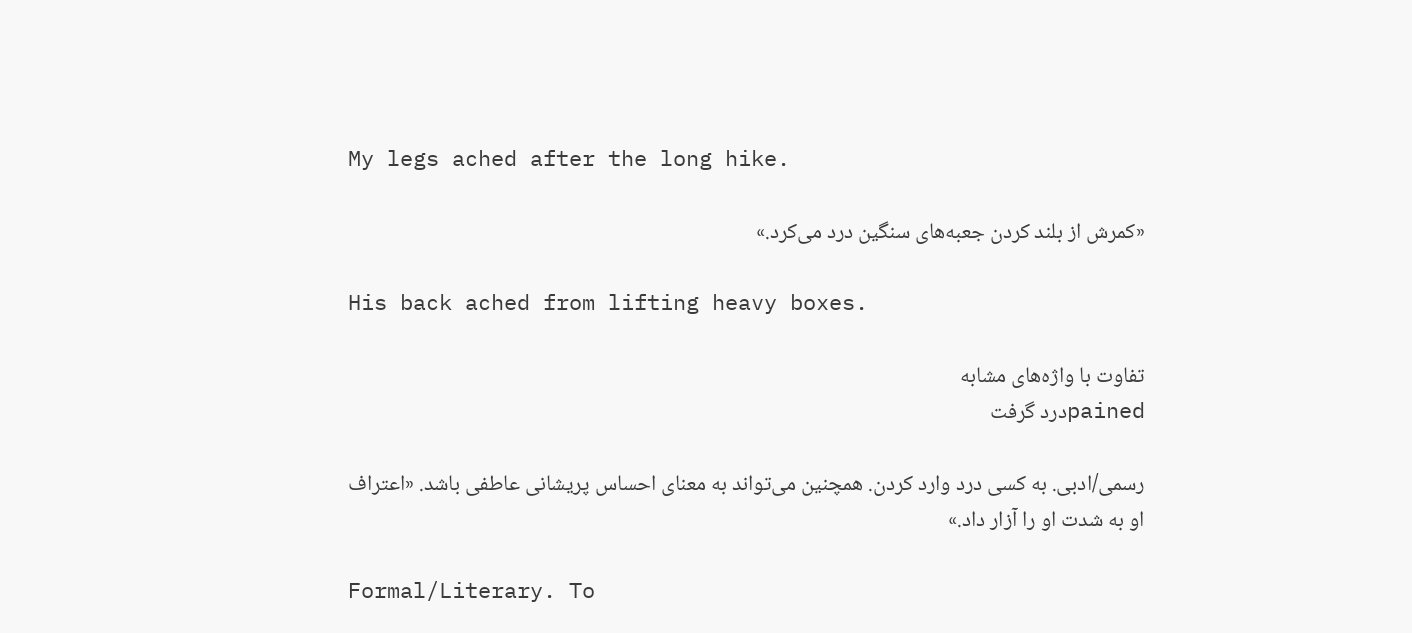My legs ached after the long hike.

«کمرش از بلند کردن جعبه‌های سنگین درد می‌کرد.»

His back ached from lifting heavy boxes.

تفاوت با واژه‌های مشابه
painedدرد گرفت

رسمی/ادبی. به کسی درد وارد کردن. همچنین می‌تواند به معنای احساس پریشانی عاطفی باشد. «اعتراف او به شدت او را آزار داد.»

Formal/Literary. To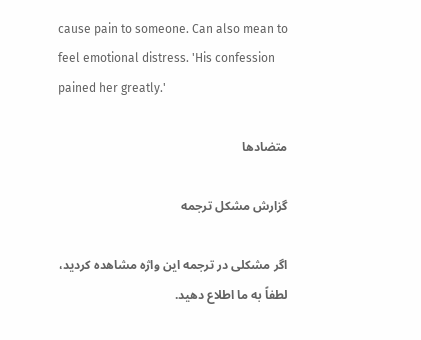cause pain to someone. Can also mean to feel emotional distress. 'His confession pained her greatly.'

متضادها

گزارش مشکل ترجمه

اگر مشکلی در ترجمه این واژه مشاهده کردید، لطفاً به ما اطلاع دهید.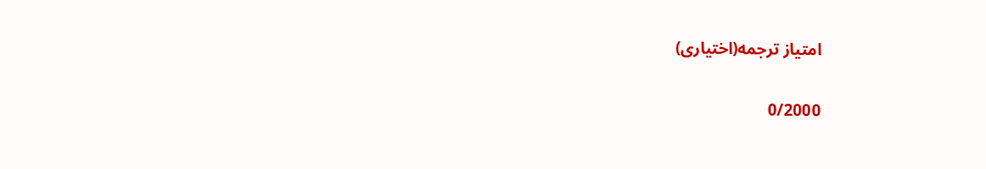امتیاز ترجمه(اختیاری)

0/2000